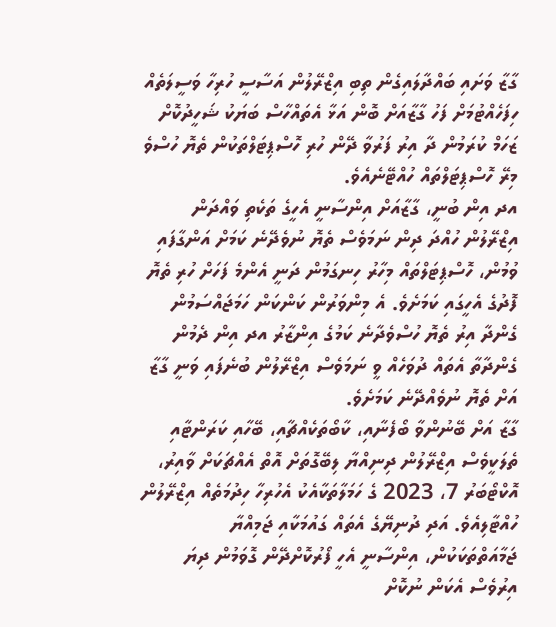ގާޒާ ވަށައި ބައްދާލައިގެން ތިބި އިޒްރޭލުން އަސާސީ ހުރިހާ ވަސީލަތެއް ހިފަހެއްޓުމަށް ފަހު ގާޒާއަށް ބޮން އަޅާ އެތައްހާސް ބަޔަކު ޝަހީދުކޮށް ޒަހަމް ކުރަމުން ދާ އިރު ފަރުވާ ދޭން ހުރި ހޮސްޕިޓަލްތަކުން ތެޔޮ ހުސްވެ މިރޭ ހޮސްޕިޓަލްތައް ހުއްޓޭނެއެވެ.
އދ އިން ބުނީ، ގާޒާއަށް އިންސާނީ އެހީގެ ތަކެތި ވައްދަން އިޒްރޭލުން ހުއްދަ ދިން ނަމަވެސް ތެޔޮ ނުވެދޭނެ ކަމަށް އަންގާފައި ވުމުން، ހޮސްޕިޓަލްތައް މިހާރު ހިނގަމުން ދަނީ އެންމެ ފަހަށް ހުރި ތެޔޮ ފޮދުގެ އެހީގައި ކަމަށެވެ. އެ މިންވަރުން ކަންކަން ހަމަޖައްސަމުން ގެންދާ އިރު ތެޔޮ ހުސްވެދާނެ ކަމުގެ އިންޒާރު އދ އިން ދެމުން ގެންދާތާ އެތައް ދުވަހެއް ވީ ނަމަވެސް އިޒްރޭލުން ބުނެފައި ވަނީ ގާޒާ އަށް ތެޔޮ ނުވެއްދޭނެ ކަމަށެވެ.
ގާޒާ އަށް ބޭނުންވާ ބޯފެނާއި، ކާބޯތަކެއްޗާއި، ބޭހާއި ކަރަންޓާއި ތެލަކީވެސް އިޒްރޭލުން ދިނިއްޔާ ލިބޭގޮތަށް އޮތް އެއްޗަކަށް ވާއިރު، އޮކްޓޯބަރު 7، 2023 ގެ ހަމަލާތަކާއެކު އެހުރިހާ ހިދުމަތެއް އިޒްރޭލުން ހުއްޓާލިއެވެ. އަދި ދުނިޔޭގެ އެތައް ގައުމަކާއި ޖަމިއްޔާ ޖަމާއަތްތަކަކުން، އިންސާނީ އެހީ ފޯރުކޮށްދޭން ގޮވަމުން ދިޔަ އިރުވެސް އެކަން ނުކޮށް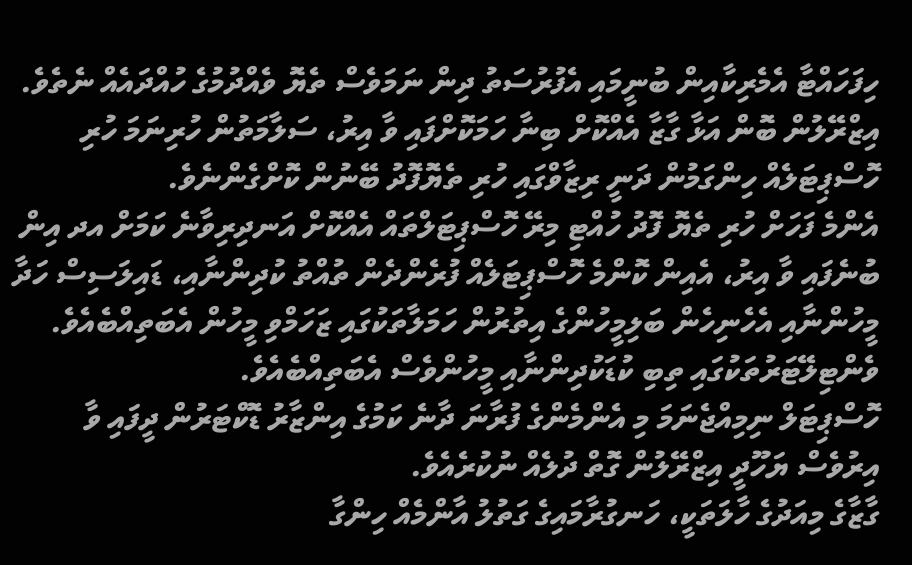ހިފަހައްޓާ އެމެރިކާއިން ބުނީމައި އެފުރުސަތު ދިން ނަމަވެސް ތެޔޮ ވެއްދުމުގެ ހުއްދައެއް ނެތެވެ.
އިޒްރޭލުން ބޮން އަޅާ ގާޒާ އެއްކޮށް ބިނާ ހަމަކޮށްފައި ވާ އިރު، ސަލާމަތުން ހުރިނަމަ ހުރި ހޮސްޕިޓަލެއް ހިންގަމުން ދަނީ ރިޒާވްގައި ހުރި ތެޔޮފޮދު ބޭނުން ކޮށްގެންނެވެ.
އެންމެ ފަހަށް ހުރި ތެޔޮ ފޮދު ހުއްޓި މިރޭ ހޮސްޕިޓަލްތައް އެއްކޮށް އަނދިރިވާނެ ކަމަށް އދ އިން ބުނެފައި ވާ އިރު، އެއިން ކޮންމެ ހޮސްޕިޓަލެއް ފުރެންދެން ތުއްތު ކުދިންނާއި، ޑައިލަސިސް ހަދާ މީހުންނާއި އެހެނިހެން ބަލިމީހުންގެ އިތުރުން ހަމަލާތަކުގައި ޒަހަމްވި މީހުން އެބަތިއްބެއެވެ. ވެންޓިލޭޓަރުތަކުގައި ތިބި ކުޑަކުދިންނާއި މީހުންވެސް އެބަތިއްބެއެވެ.
ހޮސްޕިޓަލް ނިމިއްޖެނަމަ މި އެންމެންގެ ފުރާނަ ދާނެ ކަމުގެ އިންޒާރު ޑޮކްޓަރުން ދީފައި ވާ އިރުވެސް ޔަހޫދީ އިޒްރޭލުން ގޮތް ދުލެއް ނުކުރެއެވެ.
ގާޒާގެ މިއަދުގެ ހާލަތަކީ، ހަނގުރާމައިގެ ގަތުލު އާންމެއް ހިންގާ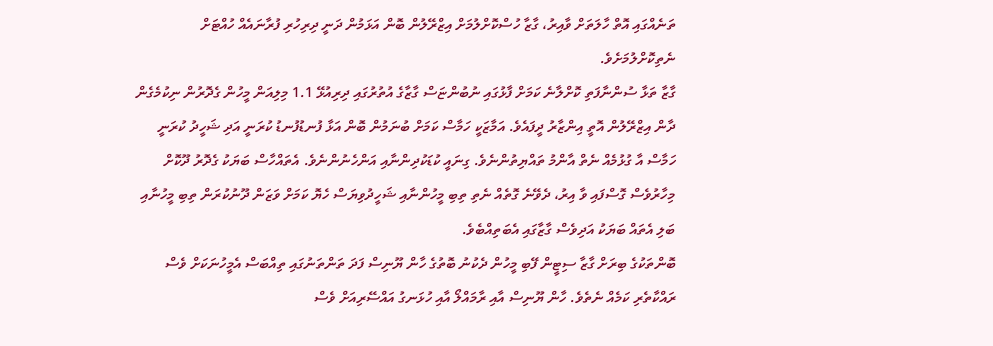ތަނެއްގައި އޮތް ހާލަތަށް ވާއިރު، ގާޒާ ހުސްކޮށްލުމަށް އިޒްރޭލުން ބޮން އަޅަމުން ދަނީ ދިރިހުރި ފުރާނައެއް ހުއްޓަށް ނެތިކޮށްލުމަށެވެ.
ގާޒާ ތަޅާ ސުންނާފަތި ކޮށްލާނެ ކަމަށް ފާޅުގައި ނުބުންޏަސް ގާޒާގެ އުތުރުގައި ދިރިއުޅޭ 1.1 މިލިއަން މީހުން ގެދޮރުން ނިކުމެގެން ދާން އިޒްރޭލުން އޮތީ އިންޒާރު ދީފައެވެ. އަމާޒަކީ ހަމާސް ކަމަށް ބުނަމުން ބޮން އަޅާ ފުނޑުފުނޑު ކުރަނީ އަދި ޝަހީދު ކުރަނީ ހަމާސް އާ ގުޅުމެއް ނެތް އާންމު ތައްޔިތުންނެވެ. ގިނައީ ކުޑަކުދިންނާއި އަންހެނުންނެވެ. އެތައްހާސް ބަޔަކު ގެދޮރު ދޫކޮށް މިހާރުވެސް ގޮސްފައި ވާ އިރު، ދެވޭނެ ގޮތެއް ނެތި ތިބި މީހުންނާއި ޝަހީދުވިޔަސް ހެޔޮ ކަމަށް ވަޒަން ދޫނުކުރަން ތިބި މީހުނާއި ބަލި އެތައް ބަޔަކު އަދިވެސް ގާޒާގައި އެބަތިއްބެވެ.
ބޮންތަކުގެ ބިރަށް ގާޒާ ސިޓީން ފޭބި މީހުން ދެކުނު ބޮތުގެ ހާން ޔޫނިސް ފަދަ ތަންތަނުގައި ތިއްބަސް އެމީހުނަކަށް ވެސް ރައްކާތެރި ކަމެއް ނެތެވެ. ހާން ޔޫނިސް އާއި ރާމައްލޯ އާއި ހުޅަނގު އައްސޭރިއަށް ވެސް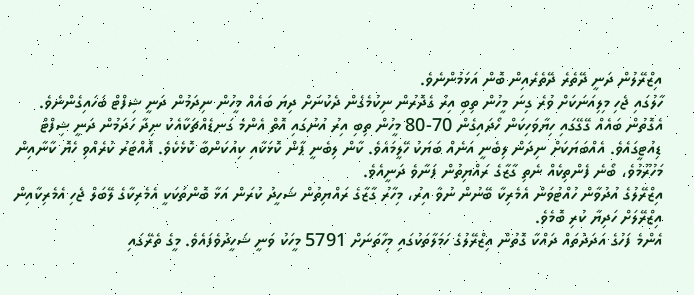އިޒްރޭލުން ދަނީ ދޭތެރެ ދޭތެރެއިން ބޮން އަޅަމުންނެވެ.
ހާލުގައި ޖެހި މިލިއަނަކަށް ވުރެ ގިނަ މީހުން ތިބި އިރު ގެދޮރުން ނިކުމެގެން ދެކުނަށް ދިޔަ ބައެއް މީހުން ނިދަމުން ދަނީ ޝިފްޓް ބަހައިގެންނެވެ. އެގޮތުން ބައެއް ގޭގޭގައި ހިޔާވަހިކަން ހޯދައިގެން 70-80 މީހުން ތިބި އިރު އުނުގައި އޮތް އެންމެ ގަނޑެއްޗަކާއެކު ނިދާ ހަދަމުން ދަނީ ޝިފްޓް ޑިއުޓީގައެވެ. އެއްބަޔަކަށް ނިދަން ލިބެނީ އަނެއް ބަޔަކު ހޭލީމައެވެ. ކާން ލިބެނީ ޕާން ކޮޅަކާއި ކިއުކަންބާ ކޮޅެކެވެ. އޮއްޓަރު ކުރެއްވި ހެޔޮ ކާނާއިން މަހުރޫމުވެ، ބޯނެ ފެންތިކެއް ނެތި ގާޒާގެ ރައްޔިތުން ފަނާވެ ދަނީއެވެ.
އިޒްރޭލުގެ އުދުވާން ހުއްޓުވަން އެމެރިކާ ބޭނުން ނުވާ އިރު، މިހާރު ގާޒާގެ ރައްޔިތުން ޝަހީދު ކުރަން އަޅާ ބޮންތަކަކީ އެމެރިކާގެ ލޭބަލް ޖެހި އެމެރިކާއިން އިޒްރޭލަށް ހަދިޔާ ކުރި ބޮމެވެ.
އެންމެ ފަހުގެ އަދަދުތައް ދައްކާ ގޮތުން އިޒްރޭލުގެ ހަމަލާތަކުގައި މިހާތަނަށް 5791 މީހަކު ވަނީ ޝަހީދުވެފައެވެ. މީގެ ތެރޭގައި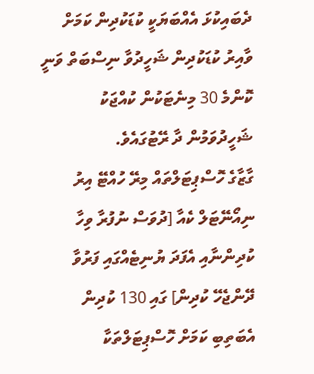ދެބައިކުޅަ އެއްބަޔަކީ ކުޑަކުދިން ކަމަށް ވާއިރު ކުޑަކުދިން ޝަހީދުވާ ނިސްބަތް ވަނީ ކޮންމެ 30 މިނެޓަކުން ކުއްޖަކު ޝަހީދުވަމުން ދާ ރޭޓުގައެވެ.
ގާޒާގެ ހޮސްޕިޓަލްތައް މިރޭ ހުއްޓޭ އިރު ނިއޯނޭޓަލް ކެއާ [ދުވަސް ނުފުރާ ވިހާ ކުދިންނާއި އެފަދަ ޔުނިޓެއްގައި ފަރުވާ ދޭންޖެހޭ ކުދިން] ގައި 130 ކުދިން އެބަތިބި ކަމަށް ހޮސްޕިޓަލްތަކާ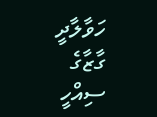ހަވާލާދީ ގާޒާގެ ސިއްހީ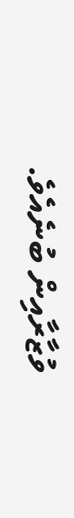ވުޒާރާއިން ބުނެއެވެ.